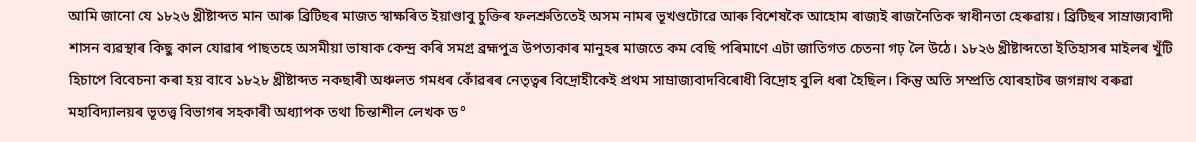আমি জানো যে ১৮২৬ খ্রীষ্টাব্দত মান আৰু ব্ৰিটিছৰ মাজত স্বাক্ষৰিত ইয়াণ্ডাবু চুক্তিৰ ফলশ্রুতিতেই অসম নামৰ ভূখণ্ডটোৱে আৰু বিশেষকৈ আহোম ৰাজ্যই ৰাজনৈতিক স্বাধীনতা হেৰুৱায়। ব্ৰিটিছৰ সাম্রাজ্যবাদী শাসন ব্যৱস্থাৰ কিছু কাল যোৱাৰ পাছতহে অসমীয়া ভাষাক কেন্দ্ৰ কৰি সমগ্ৰ ব্ৰহ্মপুত্ৰ উপত্যকাৰ মানুহৰ মাজতে কম বেছি পৰিমাণে এটা জাতিগত চেতনা গঢ় লৈ উঠে। ১৮২৬ খ্ৰীষ্টাব্দতো ইতিহাসৰ মাইলৰ খুঁটি হিচাপে বিবেচনা কৰা হয় বাবে ১৮২৮ খ্রীষ্টাব্দত নকছাৰী অঞ্চলত গমধৰ কোঁৱৰৰ নেতৃত্বৰ বিদ্রোহীকেই প্রথম সাম্রাজ্যবাদবিৰোধী বিদ্রোহ বুলি ধৰা হৈছিল। কিন্তু অতি সম্প্রতি যোৰহাটৰ জগন্নাথ বৰুৱা মহাবিদ্যালয়ৰ ভূতত্ত্ব বিভাগৰ সহকাৰী অধ্যাপক তথা চিন্তাশীল লেখক ড°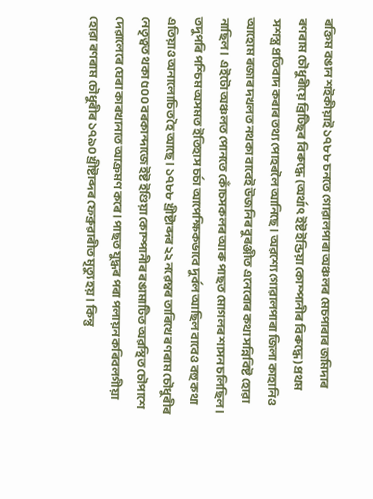ৰক্তিম বঙান শইকীয়াই ১৭৮৮ চনতে গোৱালপাৰা অঞ্চলৰ মেচপাৰাৰ জমিদাৰ ৰণৰাম চৌধুৰীয়ে ব্ৰিটিছৰ বিৰুদ্ধে (অর্থাৎ ইষ্ট ইন্ডিয়া কোম্পানীৰ বিৰুদ্ধে) প্রথম সশস্ত্র প্রতিবাদ কৰাৰ তথ্য পোহৰলৈ আনিছে। অৱশ্যে গোৱালপাৰা জিলা কাহানিও আহোম ৰজাৰ দখলত নথকা বাবেই উজনিৰ বুৰঞ্জীত এনেবোৰ কথা সন্নিবিষ্ট হোৱা নাছিল। এইটো অঞ্চলত পোনতে কোঁচসকলৰ আৰু পাছত মোগলৰ শাসন চলিছিল। তদুপৰি পশ্চিম অসমত ইতিহাস চর্চা আপেক্ষিকভাবে দুর্বল আছিল বাবেও বহু কথা এতিয়াও অনালোচিত হৈ আছে। ১৭৮৮ খ্রীষ্টাব্দৰ ২২ নৱেম্বৰ তাৰিখে ৰণৰাম চৌধুৰীৰ নেতৃত্বত থকা ৫০০ বৰকান্দাজে ইষ্ট ইণ্ডিয়া কোম্পানীৰ ৰঙামাটিত অৱস্থিত চৌপাশে দেৱালেৰে ঘেৰা কাৰখানাত আক্ৰমণ কৰে। পাছত যুদ্ধৰ পৰা পলায়ন কৰিবলগীয়া হোৱা ৰণৰাম চৌধুৰীৰ ১৭৯০ খ্রীষ্টাব্দৰ ফেব্ৰুৱাৰীত মৃত্যু হয়। কিন্তু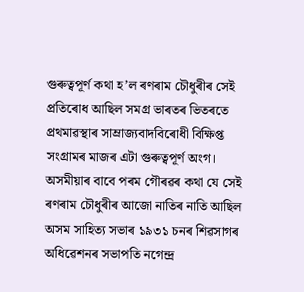গুৰুত্বপূৰ্ণ কথা হ’ল ৰণৰাম চৌধুৰীৰ সেই প্ৰতিৰোধ আছিল সমগ্ৰ ভাৰতৰ ভিতৰতে প্ৰথমাৱস্থাৰ সাম্রাজ্যবাদবিৰোধী বিক্ষিপ্ত সংগ্ৰামৰ মাজৰ এটা গুৰুত্বপূৰ্ণ অংগ। অসমীয়াৰ বাবে পৰম গৌৰৱৰ কথা যে সেই ৰণৰাম চৌধুৰীৰ আজো নাতিৰ নাতি আছিল অসম সাহিত্য সভাৰ ১৯৩১ চনৰ শিৱসাগৰ অধিৱেশনৰ সভাপতি নগেন্দ্ৰ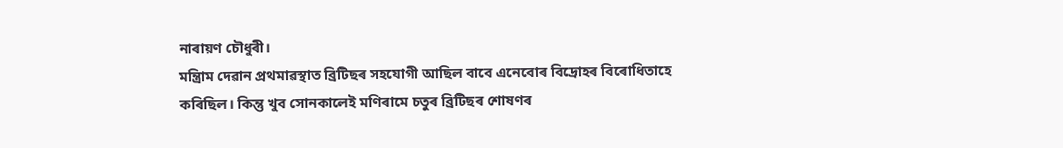নাৰায়ণ চৌধুৰী।
মন্ত্ৰিাম দেৱান প্রথমাৱস্থাত ব্ৰিটিছৰ সহযোগী আছিল বাবে এনেবোৰ বিদ্ৰোহৰ বিৰোধিতাহে কৰিছিল। কিন্তু খুব সোনকালেই মণিৰামে চতুৰ ব্ৰিটিছৰ শোষণৰ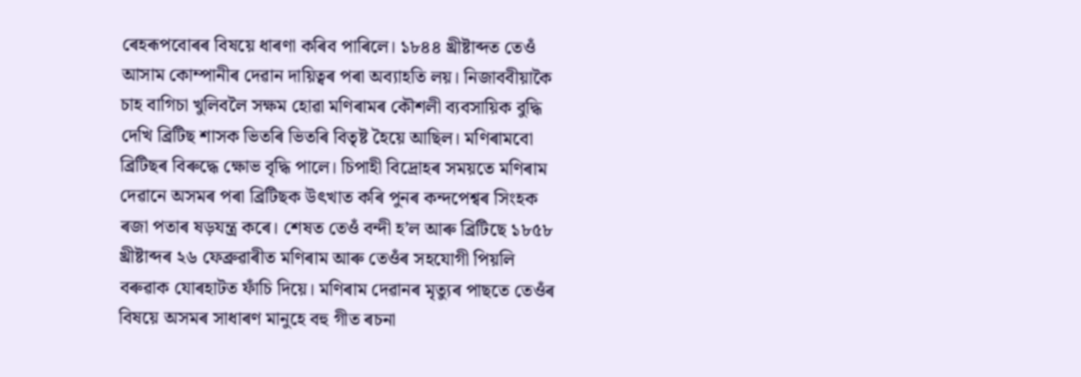ৰেহৰূপবোৰৰ বিষয়ে ধাৰণা কৰিব পাৰিলে। ১৮৪৪ খ্রীষ্টাব্দত তেওঁ আসাম কোম্পানীৰ দেৱান দায়িত্বৰ পৰা অব্যাহতি লয়। নিজাববীয়াকৈ চাহ বাগিচা খুলিবলৈ সক্ষম হোৱা মণিৰামৰ কৌশলী ব্যবসায়িক বুদ্ধি দেখি ব্রিটিছ শাসক ভিতৰি ভিতৰি বিতৃষ্ট হৈয়ে আছিল। মণিৰামবো ব্রিটিছৰ বিৰুদ্ধে ক্ষোভ বৃদ্ধি পালে। চিপাহী বিদ্রোহৰ সময়তে মণিৰাম দেৱানে অসমৰ পৰা ব্ৰিটিছক উৎখাত কৰি পুনৰ কন্দপেশ্বৰ সিংহক ৰজা পতাৰ ষড়যন্ত্র কৰে। শেষত তেওঁ বন্দী হ’ল আৰু ব্রিটিছে ১৮৫৮ খ্ৰীষ্টাব্দৰ ২৬ ফেব্ৰুৱাৰীত মণিৰাম আৰু তেওঁৰ সহযোগী পিয়লি বৰুৱাক যোৰহাটত ফাঁচি দিয়ে। মণিৰাম দেৱানৰ মৃত্যুৰ পাছতে তেওঁৰ বিষয়ে অসমৰ সাধাৰণ মানুহে বহু গীত ৰচনা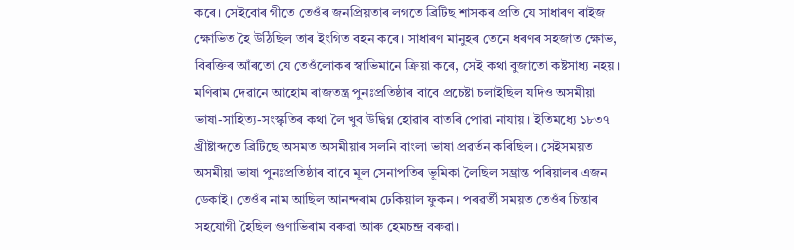কৰে। সেইবোৰ গীতে তেওঁৰ জনপ্ৰিয়তাৰ লগতে ব্রিটিছ শাসকৰ প্রতি যে সাধাৰণ ৰাইজ ক্ষোভিত হৈ উঠিছিল তাৰ ইংগিত বহন কৰে। সাধাৰণ মানুহৰ তেনে ধৰণৰ সহজাত ক্ষোভ, বিৰক্তিৰ আঁৰতো যে তেওঁলোকৰ স্বাভিমানে ক্রিয়া কৰে, সেই কথা বুজাতো কষ্টসাধ্য নহয়। মণিৰাম দেৱানে আহোম ৰাজতন্ত্র পুনঃপ্রতিষ্ঠাৰ বাবে প্রচেষ্টা চলাইছিল যদিও অসমীয়া ভাষা-সাহিত্য-সংস্কৃতিৰ কথা লৈ খুব উদ্বিগ্ন হোৱাৰ বাতৰি পোৱা নাযায়। ইতিমধ্যে ১৮৩৭ খ্রীষ্টাব্দতে ব্রিটিছে অসমত অসমীয়াৰ সলনি বাংলা ভাষা প্ৰৱৰ্তন কৰিছিল। সেইসময়ত অসমীয়া ভাষা পুনঃপ্রতিষ্ঠাৰ বাবে মূল সেনাপতিৰ ভূমিকা লৈছিল সম্ভ্রান্ত পৰিয়ালৰ এজন ডেকাই। তেওঁৰ নাম আছিল আনন্দৰাম ঢেকিয়াল ফুকন। পৰৱৰ্তী সময়ত তেওঁৰ চিন্তাৰ সহযোগী হৈছিল গুণাভিৰাম বৰুৱা আৰু হেমচন্দ্ৰ বৰুৱা।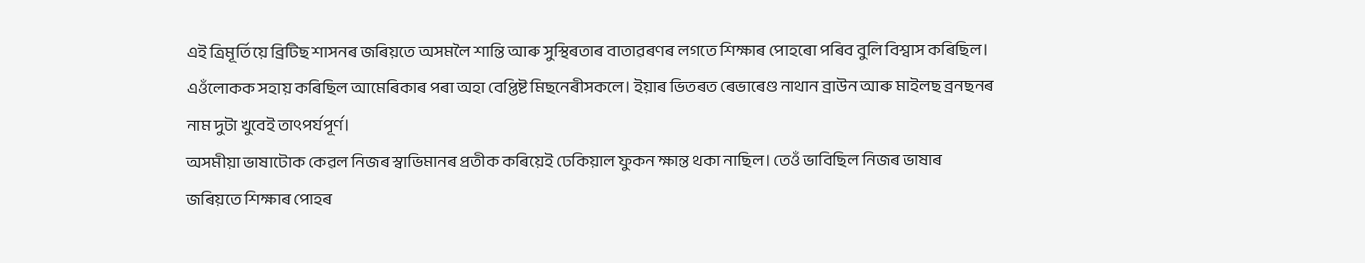এই ত্রিমূর্তিয়ে ব্ৰিটিছ শাসনৰ জৰিয়তে অসমলৈ শান্তি আৰু সুস্থিৰতাৰ বাতাৱৰণৰ লগতে শিক্ষাৰ পোহৰো পৰিব বুলি বিশ্বাস কৰিছিল। এওঁলোকক সহায় কৰিছিল আমেৰিকাৰ পৰা অহা বেপ্তিষ্ট মিছনেৰীসকলে। ইয়াৰ ভিতৰত ৰেভাৰেণ্ড নাথান ব্রাউন আৰু মাইলছ ব্ৰনছনৰ নাম দুটা খুবেই তাৎপর্যপূর্ণ।
অসমীয়া ভাষাটোক কেৱল নিজৰ স্বাভিমানৰ প্ৰতীক কৰিয়েই ঢেকিয়াল ফুকন ক্ষান্ত থকা নাছিল। তেওঁ ভাবিছিল নিজৰ ভাষাৰ জৰিয়তে শিক্ষাৰ পোহৰ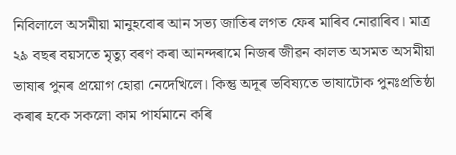নিবিলালে অসমীয়া মানুহবোৰ আন সভ্য জাতিৰ লগত ফেৰ মাৰিব নোৱাৰিব। মাত্র ২৯ বছৰ বয়সতে মৃত্যু বৰণ কৰা আনন্দৰামে নিজৰ জীৱন কালত অসমত অসমীয়া ভাষাৰ পুনৰ প্ৰয়োগ হোৱা নেদেখিলে। কিন্তু অদূৰ ভবিষ্যতে ভাষাটোক পুনঃপ্রতিষ্ঠা কৰাৰ হকে সকলো কাম পাৰ্যমানে কৰি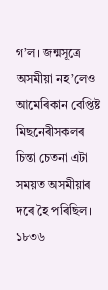গ’ল। জন্মসূত্রে অসমীয়া নহ’লেও আমেৰিকান বেপ্তিষ্ট মিছনেৰীসকলৰ চিন্তা চেতনা এটা সময়ত অসমীয়াৰ দৰে হৈ পৰিছিল। ১৮৩৬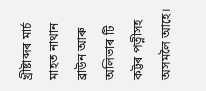খ্ৰীষ্টাব্দৰ মাৰ্চ মাহত নাথান ব্রাউন আৰু অলিভাৰ টি কট্টৰ পত্নীসহ অসমলৈ আহে।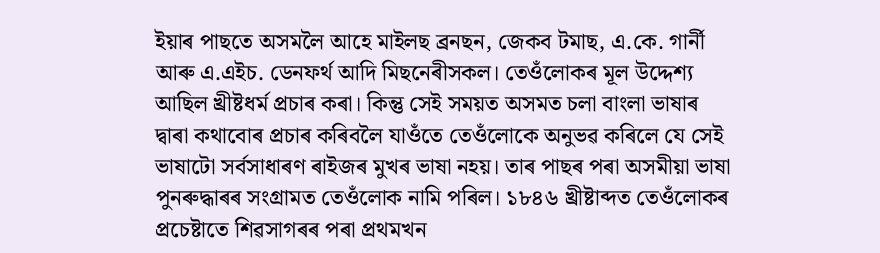ইয়াৰ পাছতে অসমলৈ আহে মাইলছ ব্রনছন, জেকব টমাছ, এ.কে. গার্নী আৰু এ.এইচ. ডেনফর্থ আদি মিছনেৰীসকল। তেওঁলোকৰ মূল উদ্দেশ্য আছিল খ্ৰীষ্টধৰ্ম প্ৰচাৰ কৰা। কিন্তু সেই সময়ত অসমত চলা বাংলা ভাষাৰ দ্বাৰা কথাবোৰ প্ৰচাৰ কৰিবলৈ যাওঁতে তেওঁলোকে অনুভৱ কৰিলে যে সেই ভাষাটো সৰ্বসাধাৰণ ৰাইজৰ মুখৰ ভাষা নহয়। তাৰ পাছৰ পৰা অসমীয়া ভাষা পুনৰুদ্ধাৰৰ সংগ্ৰামত তেওঁলোক নামি পৰিল। ১৮৪৬ খ্রীষ্টাব্দত তেওঁলোকৰ প্ৰচেষ্টাতে শিৱসাগৰৰ পৰা প্ৰথমখন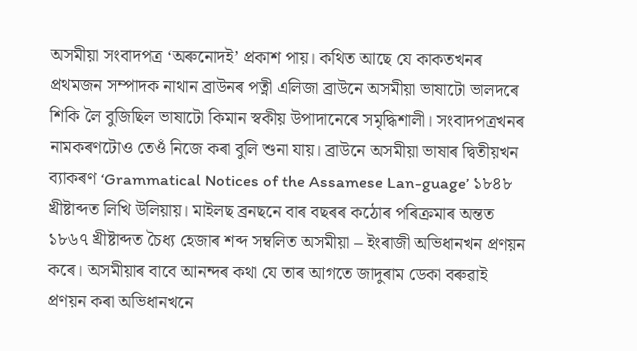অসমীয়া সংবাদপত্র ‘অৰুনোদই’ প্রকাশ পায়। কথিত আছে যে কাকতখনৰ প্রথমজন সম্পাদক নাথান ব্রাউনৰ পত্নী এলিজা ব্রাউনে অসমীয়া ভাষাটো ভালদৰে শিকি লৈ বুজিছিল ভাষাটো কিমান স্বকীয় উপাদানেৰে সমৃদ্ধিশালী। সংবাদপত্ৰখনৰ নামকৰণটোও তেওঁ নিজে কৰা বুলি শুনা যায়। ব্রাউনে অসমীয়া ভাষাৰ দ্বিতীয়খন ব্যাকৰণ ‘Grammatical Notices of the Assamese Lan-guage’ ১৮৪৮ খ্রীষ্টাব্দত লিখি উলিয়ায়। মাইলছ ব্ৰনছনে বাৰ বছৰৰ কঠোৰ পৰিক্ৰমাৰ অন্তত ১৮৬৭ খ্রীষ্টাব্দত চৈধ্য হেজাৰ শব্দ সম্বলিত অসমীয়া – ইংৰাজী অভিধানখন প্রণয়ন কৰে। অসমীয়াৰ বাবে আনন্দৰ কথা যে তাৰ আগতে জাদুৰাম ডেকা বৰুৱাই প্ৰণয়ন কৰা অভিধানখনে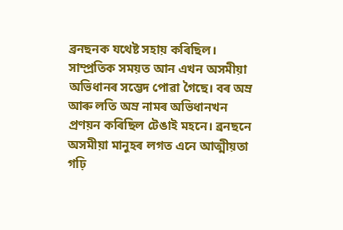ব্রনছনক যথেষ্ট সহায় কৰিছিল। সাম্প্রতিক সময়ত আন এখন অসমীয়া অভিধানৰ সম্ভেদ পোৱা গৈছে। বৰ অম্ৰ আৰু লতি অম্ৰ নামৰ অভিধানখন প্রণয়ন কৰিছিল টেঙাই মহনে। ব্রনছনে অসমীয়া মানুহৰ লগত এনে আত্মীয়তা গঢ়ি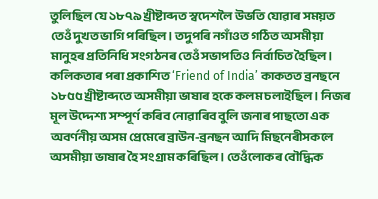তুলিছিল যে ১৮৭৯ খ্রীষ্টাব্দত স্বদেশলৈ উভতি যোৱাৰ সময়ত তেওঁ দুখত ভাগি পৰিছিল। তদুপৰি নগাঁওত গঠিত অসমীয়া মানুহৰ প্রতিনিধি সংগঠনৰ তেওঁ সভাপতিও নির্বাচিত হৈছিল। কলিকতাৰ পৰা প্ৰকাশিত ‘Friend of India’ কাকতত ব্রনছনে ১৮৫৫ খ্রীষ্টাব্দতে অসমীয়া ভাষাৰ হকে কলম চলাইছিল। নিজৰ মূল উদ্দেশ্য সম্পূৰ্ণ কৰিব নোৱাৰিব বুলি জনাৰ পাছতো এক অবর্ণনীয় অসম প্রেমেৰে ব্রাউন-ব্রনছন আদি মিছনেৰীসকলে অসমীয়া ভাষাৰ হৈ সংগ্রাম কৰিছিল। তেওঁলোকৰ বৌদ্ধিক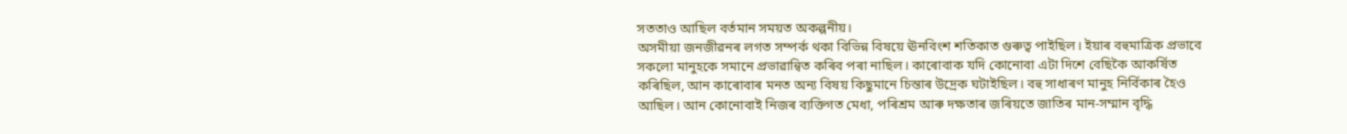সততাও আছিল বর্তমান সময়ত অকল্পনীয়।
অসমীয়া জনজীৱনৰ লগত সম্পৰ্ক থকা বিভিন্ন বিষয়ে ঊনবিংশ শতিকাত গুৰুত্ব পাইছিল। ইয়াৰ বহুমাত্রিক প্রভাবে সকলো মানুহকে সমানে প্ৰভাৱান্বিত কৰিব পৰা নাছিল। কাৰোবাক যদি কোনোবা এটা দিশে বেছিকৈ আকৰ্ষিত কৰিছিল, আন কাৰোবাৰ মনত অন্য বিষয় কিছুমানে চিন্তাৰ উদ্রেক ঘটাইছিল। বহু সাধাৰণ মানুহ নির্বিকাৰ হৈও আছিল। আন কোনোবাই নিজৰ ব্যক্তিগত মেধা, পৰিশ্ৰম আৰু দক্ষতাৰ জৰিয়তে জাতিৰ মান-সম্মান বৃদ্ধি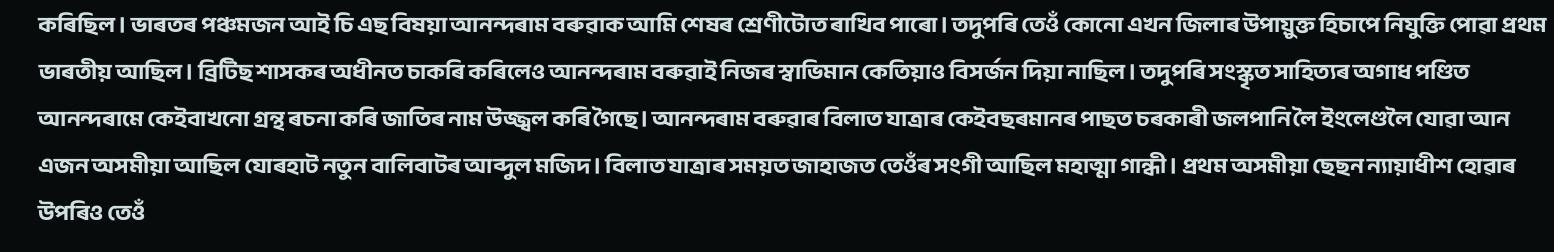কৰিছিল। ভাৰতৰ পঞ্চমজন আই চি এছ বিষয়া আনন্দৰাম বৰুৱাক আমি শেষৰ শ্ৰেণীটোত ৰাখিব পাৰো। তদুপৰি তেওঁ কোনো এখন জিলাৰ উপায়ুক্ত হিচাপে নিযুক্তি পোৱা প্ৰথম ভাৰতীয় আছিল। ব্ৰিটিছ শাসকৰ অধীনত চাকৰি কৰিলেও আনন্দৰাম বৰুৱাই নিজৰ স্বাভিমান কেতিয়াও বিসর্জন দিয়া নাছিল। তদুপৰি সংস্কৃত সাহিত্যৰ অগাধ পণ্ডিত আনন্দৰামে কেইবাখনো গ্রন্থ ৰচনা কৰি জাতিৰ নাম উজ্জ্বল কৰি গৈছে। আনন্দৰাম বৰুৱাৰ বিলাত যাত্ৰাৰ কেইবছৰমানৰ পাছত চৰকাৰী জলপানি লৈ ইংলেণ্ডলৈ যোৱা আন এজন অসমীয়া আছিল যোৰহাট নতুন বালিবাটৰ আব্দুল মজিদ। বিলাত যাত্ৰাৰ সময়ত জাহাজত তেওঁৰ সংগী আছিল মহাত্মা গান্ধী। প্রথম অসমীয়া ছেছন ন্যায়াধীশ হোৱাৰ উপৰিও তেওঁ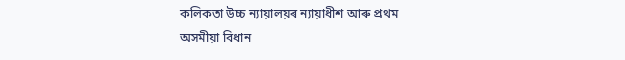কলিকতা উচ্চ ন্যায়ালয়ৰ ন্যায়াধীশ আৰু প্ৰথম অসমীয়া বিধান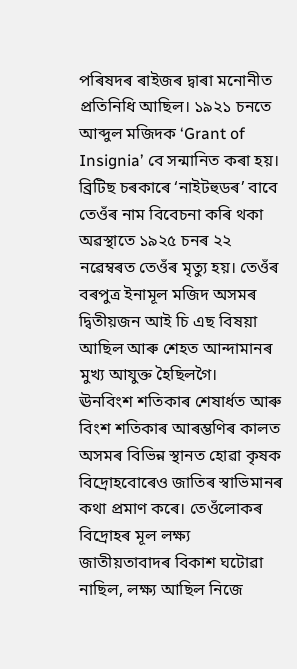পৰিষদৰ ৰাইজৰ দ্বাৰা মনোনীত প্রতিনিধি আছিল। ১৯২১ চনতে আব্দুল মজিদক ‘Grant of Insignia’ বে সন্মানিত কৰা হয়। ব্ৰিটিছ চৰকাৰে ‘নাইটহুডৰ’ বাবে তেওঁৰ নাম বিবেচনা কৰি থকা অৱস্থাতে ১৯২৫ চনৰ ২২ নৱেম্বৰত তেওঁৰ মৃত্যু হয়। তেওঁৰ বৰপুত্ৰ ইনামূল মজিদ অসমৰ দ্বিতীয়জন আই চি এছ বিষয়া আছিল আৰু শেহত আন্দামানৰ মুখ্য আযুক্ত হৈছিলগৈ।
ঊনবিংশ শতিকাৰ শেষার্ধত আৰু বিংশ শতিকাৰ আৰম্ভণিৰ কালত অসমৰ বিভিন্ন স্থানত হোৱা কৃষক বিদ্রোহবোৰেও জাতিৰ স্বাভিমানৰ কথা প্রমাণ কৰে। তেওঁলোকৰ বিদ্ৰোহৰ মূল লক্ষ্য জাতীয়তাবাদৰ বিকাশ ঘটোৱা নাছিল, লক্ষ্য আছিল নিজে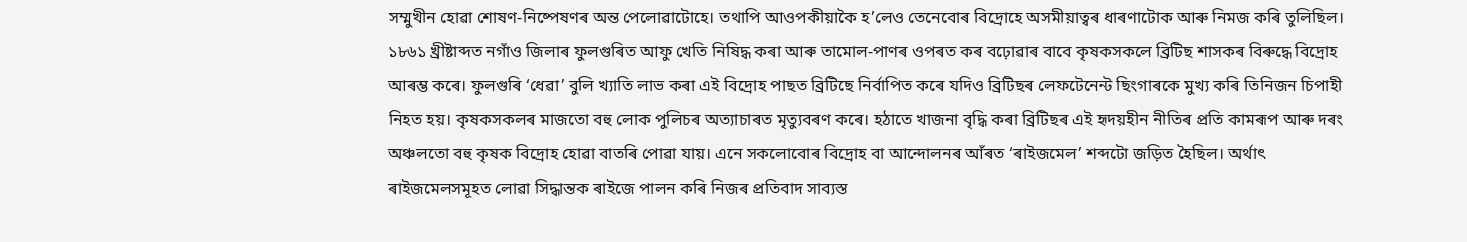সম্মুখীন হোৱা শোষণ-নিষ্পেষণৰ অন্ত পেলোৱাটোহে। তথাপি আওপকীয়াকৈ হ’লেও তেনেবোৰ বিদ্রোহে অসমীয়াত্বৰ ধাৰণাটোক আৰু নিমজ কৰি তুলিছিল। ১৮৬১ খ্রীষ্টাব্দত নগাঁও জিলাৰ ফুলগুৰিত আফু খেতি নিষিদ্ধ কৰা আৰু তামোল-পাণৰ ওপৰত কৰ বঢ়োৱাৰ বাবে কৃষকসকলে ব্ৰিটিছ শাসকৰ বিৰুদ্ধে বিদ্রোহ আৰম্ভ কৰে। ফুলগুৰি ‘ধেৱা’ বুলি খ্যাতি লাভ কৰা এই বিদ্রোহ পাছত ব্ৰিটিছে নির্বাপিত কৰে যদিও ব্ৰিটিছৰ লেফটেনেন্ট ছিংগাৰকে মুখ্য কৰি তিনিজন চিপাহী নিহত হয়। কৃষকসকলৰ মাজতো বহু লোক পুলিচৰ অত্যাচাৰত মৃত্যুবৰণ কৰে। হঠাতে খাজনা বৃদ্ধি কৰা ব্ৰিটিছৰ এই হৃদয়হীন নীতিৰ প্রতি কামৰূপ আৰু দৰং অঞ্চলতো বহু কৃষক বিদ্রোহ হোৱা বাতৰি পোৱা যায়। এনে সকলোবোৰ বিদ্ৰোহ বা আন্দোলনৰ আঁৰত ‘ৰাইজমেল’ শব্দটো জড়িত হৈছিল। অর্থাৎ ৰাইজমেলসমূহত লোৱা সিদ্ধান্তক ৰাইজে পালন কৰি নিজৰ প্রতিবাদ সাব্যস্ত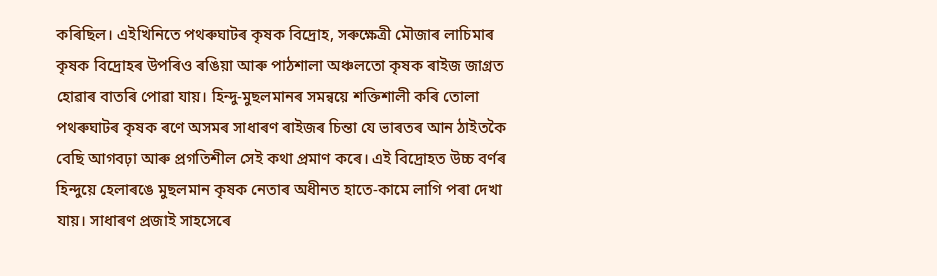কৰিছিল। এইখিনিতে পথৰুঘাটৰ কৃষক বিদ্রোহ, সৰুক্ষেত্ৰী মৌজাৰ লাচিমাৰ কৃষক বিদ্ৰোহৰ উপৰিও ৰঙিয়া আৰু পাঠশালা অঞ্চলতো কৃষক ৰাইজ জাগ্ৰত হোৱাৰ বাতৰি পোৱা যায়। হিন্দু-মুছলমানৰ সমন্বয়ে শক্তিশালী কৰি তোলা পথৰুঘাটৰ কৃষক ৰণে অসমৰ সাধাৰণ ৰাইজৰ চিন্তা যে ভাৰতৰ আন ঠাইতকৈ বেছি আগবঢ়া আৰু প্ৰগতিশীল সেই কথা প্রমাণ কৰে। এই বিদ্রোহত উচ্চ বৰ্ণৰ হিন্দুয়ে হেলাৰঙে মুছলমান কৃষক নেতাৰ অধীনত হাতে-কামে লাগি পৰা দেখা যায়। সাধাৰণ প্ৰজাই সাহসেৰে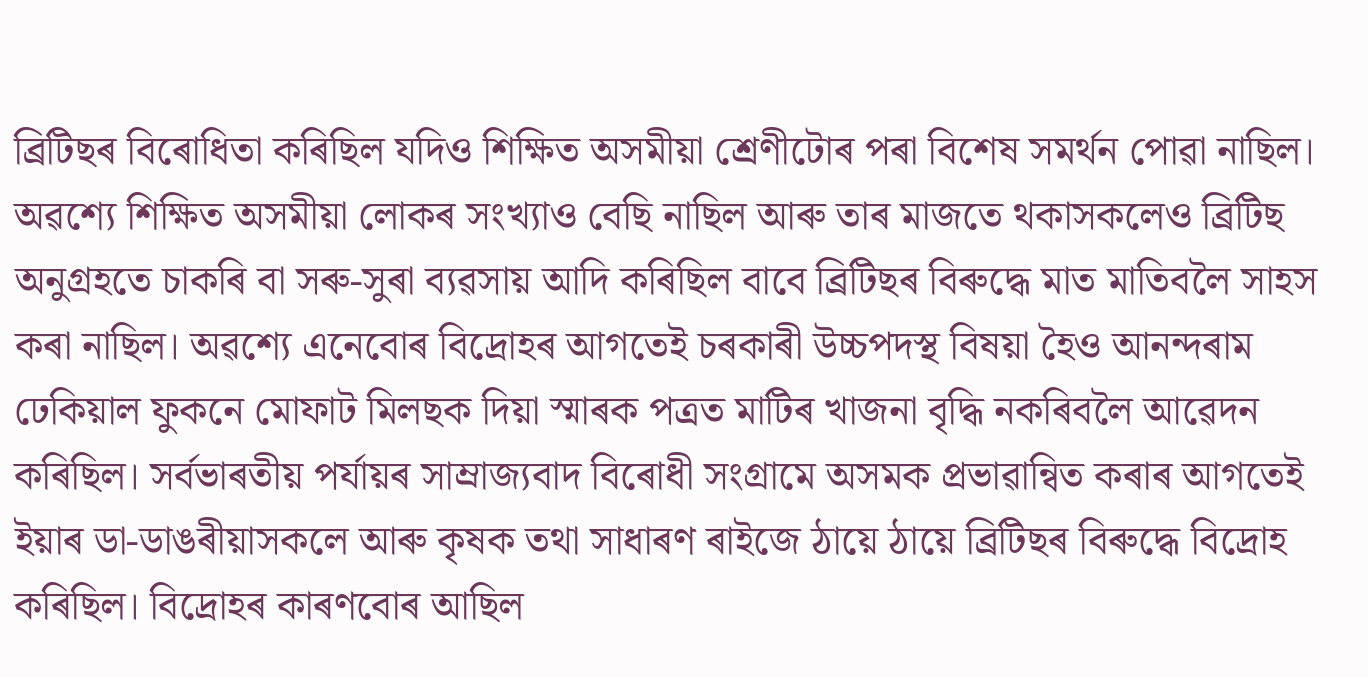ব্ৰিটিছৰ বিৰোধিতা কৰিছিল যদিও শিক্ষিত অসমীয়া শ্ৰেণীটোৰ পৰা বিশেষ সমর্থন পোৱা নাছিল। অৱশ্যে শিক্ষিত অসমীয়া লোকৰ সংখ্যাও বেছি নাছিল আৰু তাৰ মাজতে থকাসকলেও ব্রিটিছ অনুগ্রহতে চাকৰি বা সৰু-সুৰা ব্যৱসায় আদি কৰিছিল বাবে ব্ৰিটিছৰ বিৰুদ্ধে মাত মাতিবলৈ সাহস কৰা নাছিল। অৱশ্যে এনেবোৰ বিদ্ৰোহৰ আগতেই চৰকাৰী উচ্চপদস্থ বিষয়া হৈও আনন্দৰাম ঢেকিয়াল ফুকনে মোফাট মিলছক দিয়া স্মাৰক পত্ৰত মাটিৰ খাজনা বৃদ্ধি নকৰিবলৈ আৱেদন কৰিছিল। সৰ্বভাৰতীয় পৰ্যায়ৰ সাম্রাজ্যবাদ বিৰোধী সংগ্রামে অসমক প্রভাৱান্বিত কৰাৰ আগতেই ইয়াৰ ডা-ডাঙৰীয়াসকলে আৰু কৃষক তথা সাধাৰণ ৰাইজে ঠায়ে ঠায়ে ব্ৰিটিছৰ বিৰুদ্ধে বিদ্রোহ কৰিছিল। বিদ্ৰোহৰ কাৰণবোৰ আছিল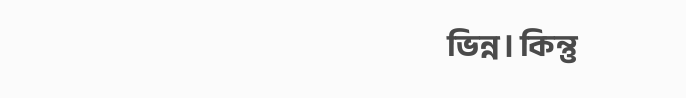ভিন্ন। কিন্তু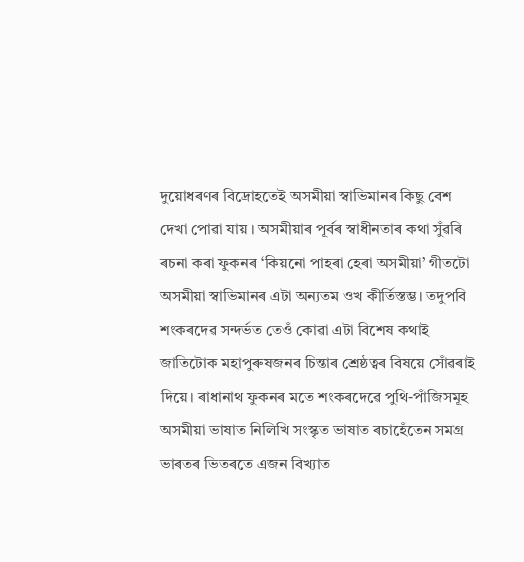দুয়োধৰণৰ বিদ্ৰোহতেই অসমীয়া স্বাভিমানৰ কিছু বেশ দেখা পোৱা যায় । অসমীয়াৰ পূৰ্বৰ স্বাধীনতাৰ কথা সুঁৱৰি ৰচনা কৰা ফুকনৰ ‘কিয়নো পাহৰা হেৰা অসমীয়া’ গীতটো অসমীয়া স্বাভিমানৰ এটা অন্যতম ওখ কীর্তিস্তম্ভ। তদুপবি শংকৰদেৱ সন্দৰ্ভত তেওঁ কোৱা এটা বিশেষ কথাই জাতিটোক মহাপুৰুষজনৰ চিন্তাৰ শ্ৰেষ্ঠত্বৰ বিষয়ে সোঁৱৰাই দিয়ে। ৰাধানাথ ফুকনৰ মতে শংকৰদেৱে পুথি-পাঁজিসমূহ অসমীয়া ভাষাত নিলিখি সংস্কৃত ভাষাত ৰচাহেঁতেন সমগ্ৰ ভাৰতৰ ভিতৰতে এজন বিখ্যাত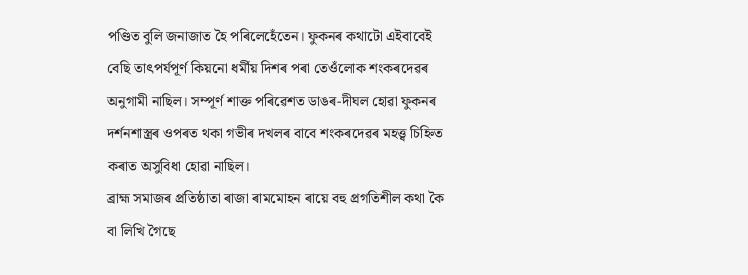পণ্ডিত বুলি জনাজাত হৈ পৰিলেহেঁতেন। ফুকনৰ কথাটো এইবাবেই বেছি তাৎপর্যপূর্ণ কিয়নো ধর্মীয় দিশৰ পৰা তেওঁলোক শংকৰদেৱৰ অনুগামী নাছিল। সম্পূর্ণ শাক্ত পৰিৱেশত ডাঙৰ-দীঘল হোৱা ফুকনৰ দৰ্শনশাস্ত্ৰৰ ওপৰত থকা গভীৰ দখলৰ বাবে শংকৰদেৱৰ মহত্ত্ব চিহ্নিত কৰাত অসুবিধা হোৱা নাছিল।
ব্রাহ্ম সমাজৰ প্ৰতিষ্ঠাতা ৰাজা ৰামমোহন ৰায়ে বহু প্রগতিশীল কথা কৈ বা লিখি গৈছে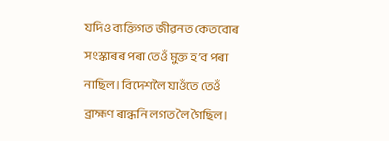যদিও ব্যক্তিগত জীৱনত কেতবোৰ সংস্কাৰৰ পৰা তেওঁ মুক্ত হ’ব পৰা নাছিল। বিদেশলৈ যাওঁতে তেওঁ ব্রাহ্মণ ৰান্ধনি লগত লৈ গৈছিল।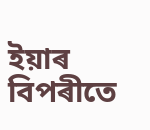ইয়াৰ বিপৰীতে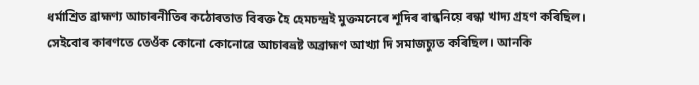ধর্মাশ্রিত ব্রাহ্মণ্য আচাৰনীতিৰ কঠোৰতাত বিৰক্ত হৈ হেমচন্দ্রই মুক্তমনেৰে শূদিৰ ৰান্ধনিয়ে ৰন্ধা খাদ্য গ্রহণ কৰিছিল। সেইবোৰ কাৰণতে তেওঁক কোনো কোনোৱে আচাৰভ্ৰষ্ট অব্রাহ্মণ আখ্যা দি সমাজচ্যুত কৰিছিল। আনকি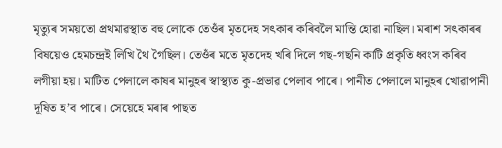মৃত্যুৰ সময়তো প্রথমাৱস্থাত বহু লোকে তেওঁৰ মৃতদেহ সৎকাৰ কৰিবলৈ মান্তি হোৱা নাছিল। মৰাশ সৎকাৰৰ বিষয়েও হেমচন্দ্রই লিখি থৈ গৈছিল। তেওঁৰ মতে মৃতদেহ খৰি দিলে গছ-গছনি কাটি প্রকৃতি ধ্বংস কৰিব লগীয়া হয়। মাটিত পেলালে কাষৰ মানুহৰ স্বাস্থ্যত কু-প্ৰভাৱ পেলাব পাৰে। পানীত পেলালে মানুহৰ খোৱাপানী দূষিত হ’ব পাৰে। সেয়েহে মৰাৰ পাছত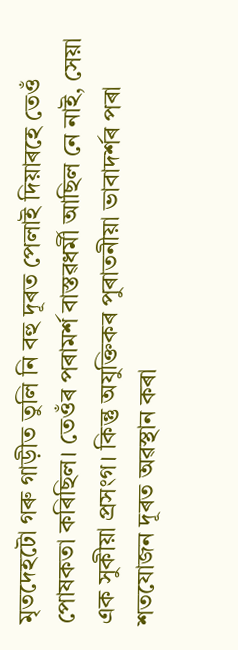মৃতদেহটো গৰু গাড়ীত তুলি নি বহু দূৰত পেলাই দিয়াৰহে তেওঁ পোষকতা কৰিছিল। তেওঁৰ পৰামৰ্শ বাস্তৱধর্মী আছিল নে নাই, সেয়া এক সুকীয়া প্রসংগ। কিন্তু অযুক্তিকৰ পুৰাতনীয়া ভাবাদৰ্শৰ পৰা শতযোজন দূৰত অৱস্থান কৰা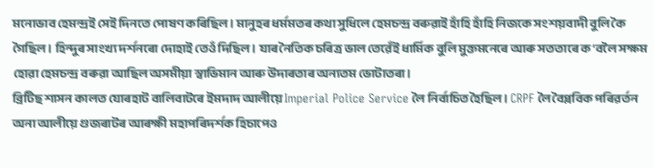মনোভাব হেমন্দ্রই সেই দিনতে পোষণ কৰিছিল। মানুহৰ ধৰ্মমতৰ কথা সুধিলে হেমচন্দ্ৰ বৰুৱাই হাঁহি হাঁহি নিজকে সংশয়বাদী বুলি কৈ গৈছিল। হিন্দুৰ সাংখ্য দর্শনৰো দোহাই তেওঁ দিছিল। যাৰ নৈতিক চৰিত্ৰ ভাল তেৱেঁই ধার্মিক বুলি মুক্তমনেৰে আৰু সততাৰে ক’বলৈ সক্ষম হোৱা হেমচন্দ্ৰ বৰুৱা আছিল অসমীয়া স্বাভিমান আৰু উদাৰতাৰ অন্যতম ভোটাতৰা।
ব্ৰিটিছ শাসন কালত যোৰহাট বালিবাটৰে ইমদাদ আলীয়ে Imperial Police Service লৈ নির্বাচিত হৈছিল। CRPF লৈ বৈপ্লবিক পৰিৱৰ্তন অনা আলীয়ে গুজৰাটৰ আৰক্ষী মহাপৰিদৰ্শক হিচাপেও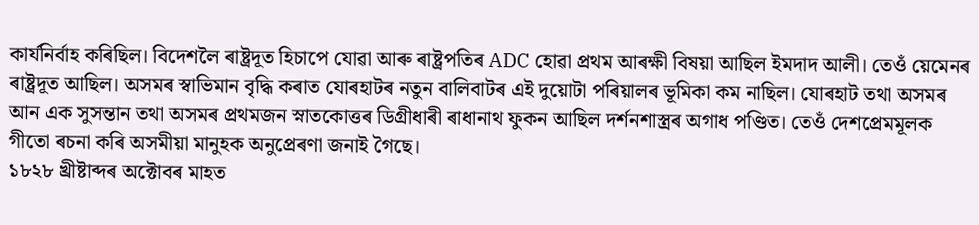কার্যনির্বাহ কৰিছিল। বিদেশলৈ ৰাষ্ট্ৰদূত হিচাপে যোৱা আৰু ৰাষ্ট্ৰপতিৰ ADC হোৱা প্ৰথম আৰক্ষী বিষয়া আছিল ইমদাদ আলী। তেওঁ য়েমেনৰ ৰাষ্ট্ৰদূত আছিল। অসমৰ স্বাভিমান বৃদ্ধি কৰাত যোৰহাটৰ নতুন বালিবাটৰ এই দুয়োটা পৰিয়ালৰ ভূমিকা কম নাছিল। যোৰহাট তথা অসমৰ আন এক সুসন্তান তথা অসমৰ প্ৰথমজন স্নাতকোত্তৰ ডিগ্রীধাৰী ৰাধানাথ ফুকন আছিল দর্শনশাস্ত্ৰৰ অগাধ পণ্ডিত। তেওঁ দেশপ্রেমমূলক গীতো ৰচনা কৰি অসমীয়া মানুহক অনুপ্ৰেৰণা জনাই গৈছে।
১৮২৮ খ্ৰীষ্টাব্দৰ অক্টোবৰ মাহত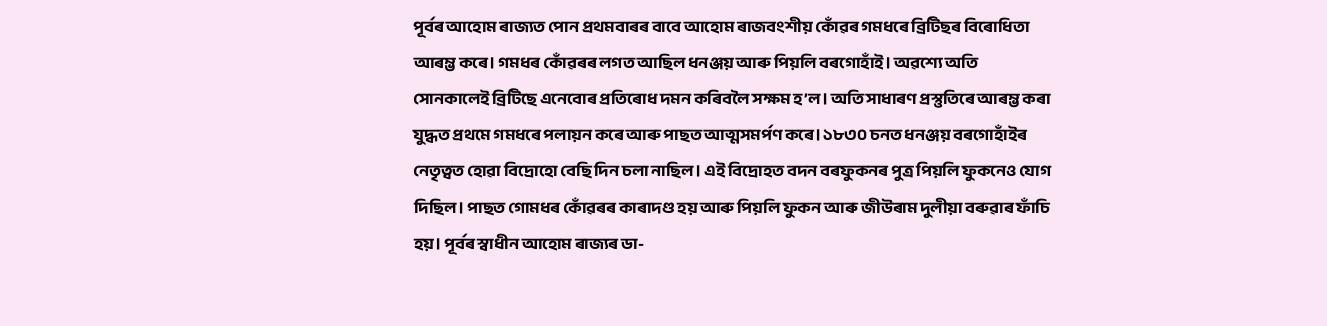পূৰ্বৰ আহোম ৰাজ্যত পোন প্ৰথমবাৰৰ বাবে আহোম ৰাজবংশীয় কোঁৱৰ গমধৰে ব্ৰিটিছৰ বিৰোধিতা আৰম্ভ কৰে। গমধৰ কোঁৱৰৰ লগত আছিল ধনঞ্জয় আৰু পিয়লি বৰগোহাঁই। অৱশ্যে অতি সোনকালেই ব্ৰিটিছে এনেবোৰ প্ৰতিৰোধ দমন কৰিবলৈ সক্ষম হ’ল। অতি সাধাৰণ প্ৰস্তুতিৰে আৰম্ভ কৰা যুদ্ধত প্রথমে গমধৰে পলায়ন কৰে আৰু পাছত আত্মসমর্পণ কৰে। ১৮৩০ চনত ধনঞ্জয় বৰগোহাঁইৰ নেতৃত্বত হোৱা বিদ্রোহো বেছি দিন চলা নাছিল। এই বিদ্ৰোহত বদন বৰফুকনৰ পুত্ৰ পিয়লি ফুকনেও যোগ দিছিল। পাছত গোমধৰ কোঁৱৰৰ কাৰাদণ্ড হয় আৰু পিয়লি ফুকন আৰু জীউৰাম দুলীয়া বৰুৱাৰ ফাঁচি হয়। পূৰ্বৰ স্বাধীন আহোম ৰাজ্যৰ ডা-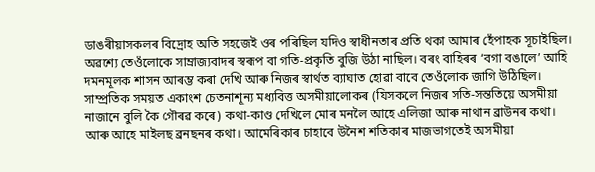ডাঙৰীয়াসকলৰ বিদ্ৰোহ অতি সহজেই ওৰ পৰিছিল যদিও স্বাধীনতাৰ প্ৰতি থকা আমাৰ হেঁপাহক সূচাইছিল। অৱশ্যে তেওঁলোকে সাম্রাজ্যবাদৰ স্বৰূপ বা গতি-প্রকৃতি বুজি উঠা নাছিল। বৰং বাহিৰৰ ‘বগা বঙালে’ আহি দমনমূলক শাসন আৰম্ভ কৰা দেখি আৰু নিজৰ স্বাৰ্থত ব্যাঘাত হোৱা বাবে তেওঁলোক জাগি উঠিছিল।
সাম্প্রতিক সময়ত একাংশ চেতনাশূন্য মধ্যবিত্ত অসমীয়ালোকৰ (যিসকলে নিজৰ সতি-সন্ততিয়ে অসমীয়া নাজানে বুলি কৈ গৌৰৱ কৰে) কথা-কাণ্ড দেখিলে মোৰ মনলৈ আহে এলিজা আৰু নাথান ব্রাউনৰ কথা। আৰু আহে মাইলছ ব্ৰনছনৰ কথা। আমেৰিকাৰ চাহাবে উনৈশ শতিকাৰ মাজভাগতেই অসমীয়া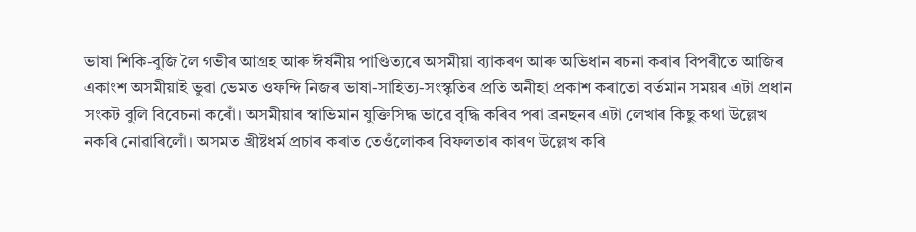ভাষা শিকি-বুজি লৈ গভীৰ আগ্ৰহ আৰু ঈর্ষনীয় পাণ্ডিত্যৰে অসমীয়া ব্যাকৰণ আৰু অভিধান ৰচনা কৰাৰ বিপৰীতে আজিৰ একাংশ অসমীয়াই ভুৱা ভেমত ওফন্দি নিজৰ ভাষা-সাহিত্য-সংস্কৃতিৰ প্রতি অনীহা প্রকাশ কৰাতো বৰ্তমান সময়ৰ এটা প্রধান সংকট বুলি বিবেচনা কৰোঁ। অসমীয়াৰ স্বাভিমান যুক্তিসিদ্ধ ভাৱে বৃদ্ধি কৰিব পৰা ব্ৰনছনৰ এটা লেখাৰ কিছু কথা উল্লেখ নকৰি নোৱাৰিলোঁ। অসমত খ্ৰীষ্টধৰ্ম প্ৰচাৰ কৰাত তেওঁলোকৰ বিফলতাৰ কাৰণ উল্লেখ কৰি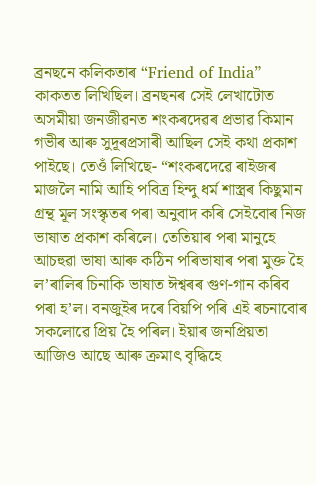ব্ৰনছনে কলিকতাৰ “Friend of India” কাকতত লিখিছিল। ব্রনছনৰ সেই লেখাটোত অসমীয়া জনজীৱনত শংকৰদেৱৰ প্ৰভাৱ কিমান গভীৰ আৰু সুদূৰপ্ৰসাৰী আছিল সেই কথা প্রকাশ পাইছে। তেওঁ লিখিছে- “শংকৰদেৱে ৰাইজৰ মাজলৈ নামি আহি পবিত্র হিন্দু ধর্ম শাস্ত্ৰৰ কিছুমান গ্রন্থ মূল সংস্কৃতৰ পৰা অনুবাদ কৰি সেইবোৰ নিজ ভাষাত প্রকাশ কৰিলে। তেতিয়াৰ পৰা মানুহে আচহুৱা ভাষা আৰু কঠিন পৰিভাষাৰ পৰা মুক্ত হৈ ল’ৰালিৰ চিনাকি ভাষাত ঈশ্বৰৰ গুণ-গান কৰিব পৰা হ’ল। বনজুইৰ দৰে বিয়পি পৰি এই ৰচনাবোৰ সকলোৱে প্রিয় হৈ পৰিল। ইয়াৰ জনপ্রিয়তা আজিও আছে আৰু ক্ৰমাৎ বৃদ্ধিহে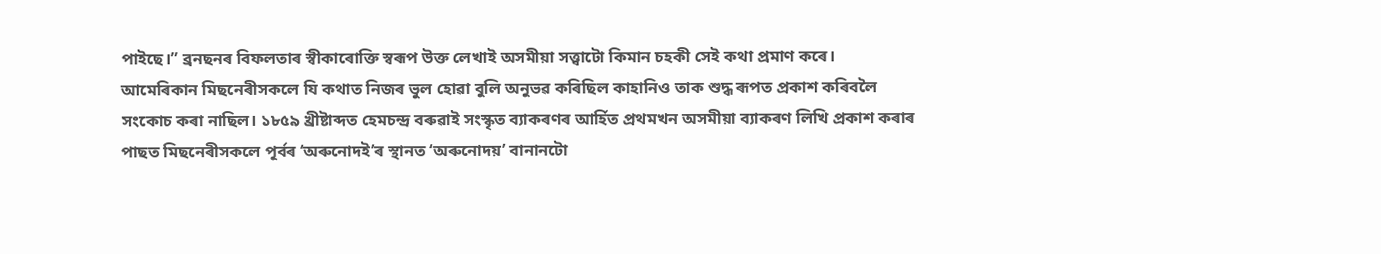পাইছে।” ব্ৰনছনৰ বিফলতাৰ স্বীকাৰোক্তি স্বৰূপ উক্ত লেখাই অসমীয়া সত্ত্বাটো কিমান চহকী সেই কথা প্ৰমাণ কৰে।
আমেৰিকান মিছনেৰীসকলে যি কথাত নিজৰ ভুল হোৱা বুলি অনুভৱ কৰিছিল কাহানিও তাক শুদ্ধ ৰূপত প্ৰকাশ কৰিবলৈ সংকোচ কৰা নাছিল। ১৮৫৯ খ্রীষ্টাব্দত হেমচন্দ্ৰ বৰুৱাই সংস্কৃত ব্যাকৰণৰ আৰ্হিত প্ৰথমখন অসমীয়া ব্যাকৰণ লিখি প্রকাশ কৰাৰ পাছত মিছনেৰীসকলে পূৰ্বৰ ‘অৰুনোদই’ৰ স্থানত ‘অৰুনোদয়’ বানানটো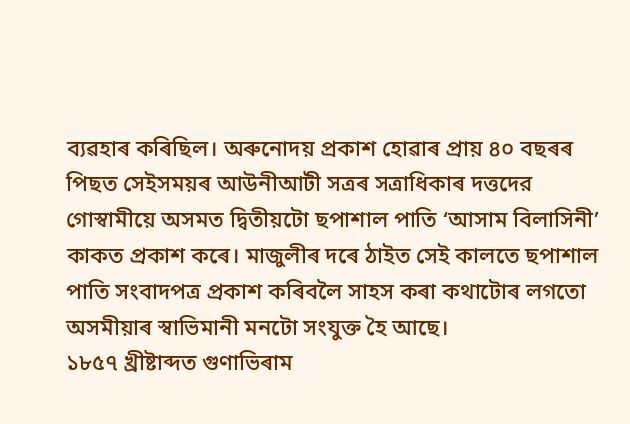ব্যৱহাৰ কৰিছিল। অৰুনোদয় প্রকাশ হোৱাৰ প্ৰায় ৪০ বছৰৰ পিছত সেইসময়ৰ আউনীআটী সত্ৰৰ সত্ৰাধিকাৰ দত্তদের গোস্বামীয়ে অসমত দ্বিতীয়টো ছপাশাল পাতি ‘আসাম বিলাসিনী’ কাকত প্রকাশ কৰে। মাজুলীৰ দৰে ঠাইত সেই কালতে ছপাশাল পাতি সংবাদপত্র প্রকাশ কৰিবলৈ সাহস কৰা কথাটোৰ লগতো অসমীয়াৰ স্বাভিমানী মনটো সংযুক্ত হৈ আছে।
১৮৫৭ খ্রীষ্টাব্দত গুণাভিৰাম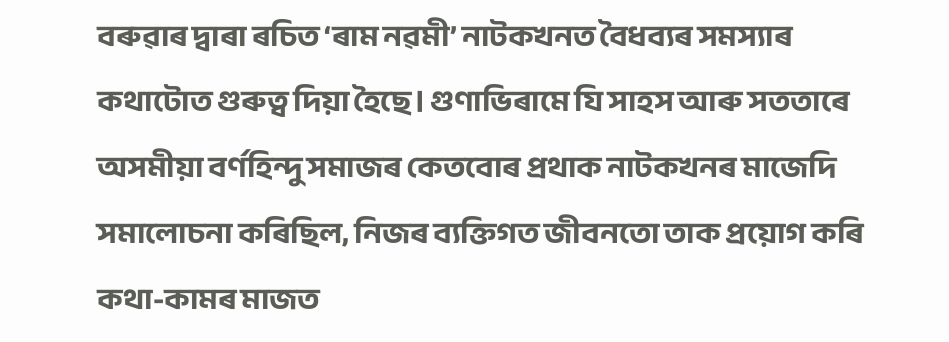বৰুৱাৰ দ্বাৰা ৰচিত ‘ৰাম নৱমী’ নাটকখনত বৈধব্যৰ সমস্যাৰ কথাটোত গুৰুত্ব দিয়া হৈছে। গুণাভিৰামে যি সাহস আৰু সততাৰে অসমীয়া বৰ্ণহিন্দু সমাজৰ কেতবোৰ প্ৰথাক নাটকখনৰ মাজেদি সমালোচনা কৰিছিল, নিজৰ ব্যক্তিগত জীবনতো তাক প্রয়োগ কৰি কথা-কামৰ মাজত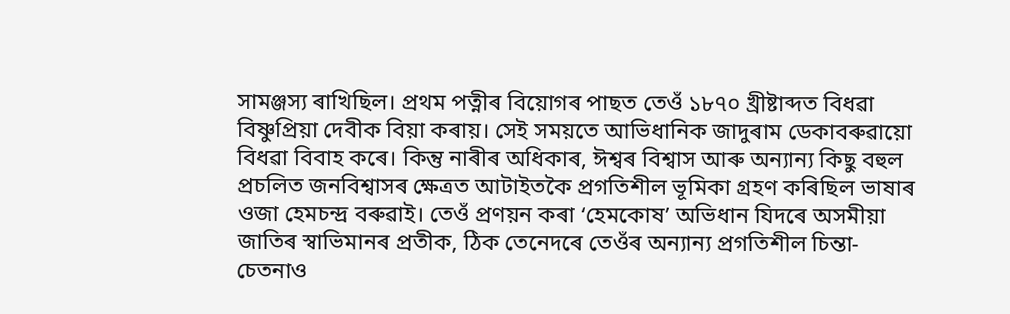সামঞ্জস্য ৰাখিছিল। প্রথম পত্নীৰ বিয়োগৰ পাছত তেওঁ ১৮৭০ খ্রীষ্টাব্দত বিধৱা বিষ্ণুপ্রিয়া দেবীক বিয়া কৰায়। সেই সময়তে আভিধানিক জাদুৰাম ডেকাবৰুৱায়ো বিধৱা বিবাহ কৰে। কিন্তু নাৰীৰ অধিকাৰ, ঈশ্বৰ বিশ্বাস আৰু অন্যান্য কিছু বহুল প্রচলিত জনবিশ্বাসৰ ক্ষেত্রত আটাইতকৈ প্রগতিশীল ভূমিকা গ্রহণ কৰিছিল ভাষাৰ ওজা হেমচন্দ্ৰ বৰুৱাই। তেওঁ প্রণয়ন কৰা ‘হেমকোষ’ অভিধান যিদৰে অসমীয়া জাতিৰ স্বাভিমানৰ প্রতীক, ঠিক তেনেদৰে তেওঁৰ অন্যান্য প্রগতিশীল চিন্তা-চেতনাও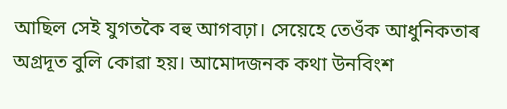আছিল সেই যুগতকৈ বহু আগবঢ়া। সেয়েহে তেওঁক আধুনিকতাৰ অগ্রদূত বুলি কোৱা হয়। আমোদজনক কথা উনবিংশ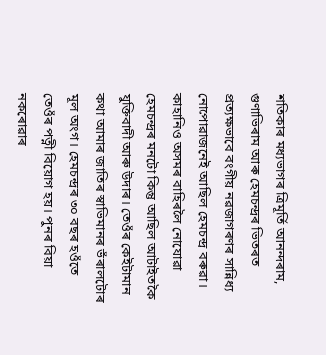শতিকাৰ মধ্যভাগৰ ত্রিমূর্তি আনন্দৰাম, গুণাভিৰাম আৰু হেমচন্দ্ৰৰ ভিতৰত প্রত্যক্ষভাবে বংগীয় নৱজাগৰণৰ সান্নিধ্য নোপোৱাজনেই আছিল হেমচন্দ্ৰ বৰুৱা। কাহানিও অসমৰ বাহিৰলৈ নোযোৱা হেমচন্দ্ৰৰ মনটো কিন্তু আছিল আটাইতকৈ যুক্তিবাদী আৰু উদাৰ। তেওঁৰ কেইটামান কথা আমাৰ জাতিৰ স্বাভিমানৰ ভঁৰালটোৰ মূল অংগ। হেমচন্দ্ৰৰ ৩০ বছৰ হওঁতে তেওঁৰ পত্নী বিয়োগ হয়। পুনৰ বিয়া নকৰোৱাৰ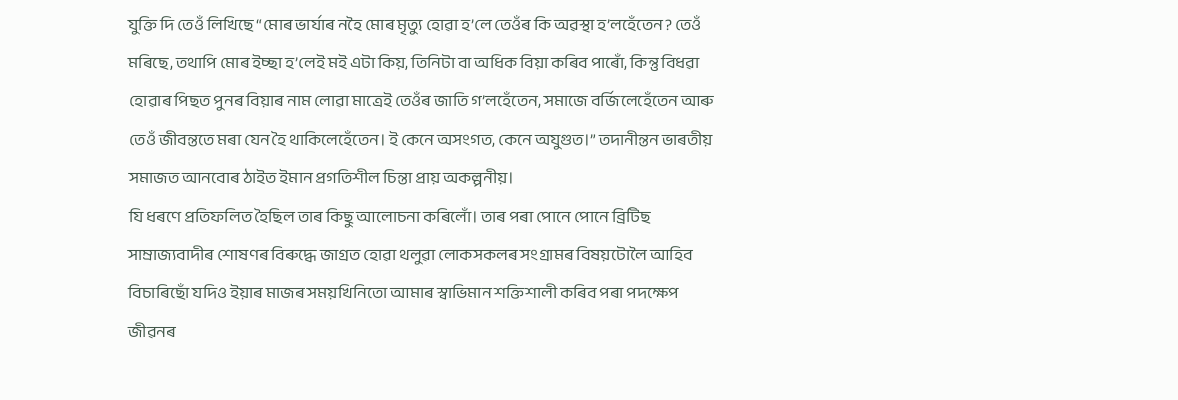যুক্তি দি তেওঁ লিখিছে “মোৰ ভাৰ্যাৰ নহৈ মোৰ মৃত্যু হোৱা হ’লে তেওঁৰ কি অৱস্থা হ’লহেঁতেন? তেওঁ মৰিছে, তথাপি মোৰ ইচ্ছা হ’লেই মই এটা কিয়, তিনিটা বা অধিক বিয়া কৰিব পাৰোঁ, কিন্তু বিধৱা হোৱাৰ পিছত পুনৰ বিয়াৰ নাম লোৱা মাত্রেই তেওঁৰ জাতি গ’লহেঁতেন, সমাজে বর্জিলেহেঁতেন আৰু তেওঁ জীবন্ততে মৰা যেন হৈ থাকিলেহেঁতেন। ই কেনে অসংগত, কেনে অযুগুত।” তদানীন্তন ভাৰতীয় সমাজত আনবোৰ ঠাইত ইমান প্রগতিশীল চিন্তা প্রায় অকল্পনীয়।
যি ধৰণে প্রতিফলিত হৈছিল তাৰ কিছু আলোচনা কৰিলোঁ। তাৰ পৰা পোনে পোনে ব্ৰিটিছ সাম্রাজ্যবাদীৰ শোষণৰ বিৰুদ্ধে জাগ্রত হোৱা থলুৱা লোকসকলৰ সংগ্ৰামৰ বিষয়টোলৈ আহিব বিচাৰিছোঁ যদিও ইয়াৰ মাজৰ সময়খিনিতো আমাৰ স্বাভিমান শক্তিশালী কৰিব পৰা পদক্ষেপ জীৱনৰ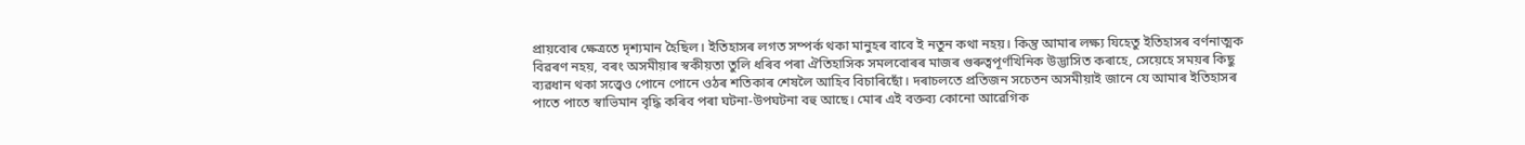প্ৰায়বোৰ ক্ষেত্ৰতে দৃশ্যমান হৈছিল। ইতিহাসৰ লগত সম্পৰ্ক থকা মানুহৰ বাবে ই নতুন কথা নহয়। কিন্তু আমাৰ লক্ষ্য যিহেতু ইতিহাসৰ বৰ্ণনাত্মক বিৱৰণ নহয়, বৰং অসমীয়াৰ স্বকীয়তা তুলি ধৰিব পৰা ঐতিহাসিক সমলবোৰৰ মাজৰ গুৰুত্বপূৰ্ণখিনিক উদ্ভাসিত কৰাহে, সেয়েহে সময়ৰ কিছু ব্যৱধান থকা সত্ত্বেও পোনে পোনে ওঠৰ শতিকাৰ শেষলৈ আহিব বিচাৰিছোঁ। দৰাচলতে প্রতিজন সচেতন অসমীয়াই জানে যে আমাৰ ইতিহাসৰ পাতে পাতে স্বাভিমান বৃদ্ধি কৰিব পৰা ঘটনা-উপঘটনা বহু আছে। মোৰ এই বক্তব্য কোনো আৱেগিক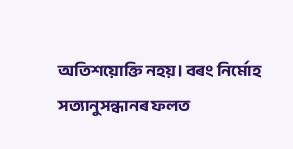অতিশয়োক্তি নহয়। বৰং নির্মোহ সত্যানুসন্ধানৰ ফলত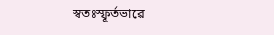স্বতঃস্ফূর্তভাৱে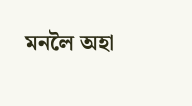মনলৈ অহা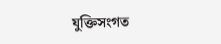যুক্তিসংগত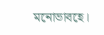মনোভাবহে।